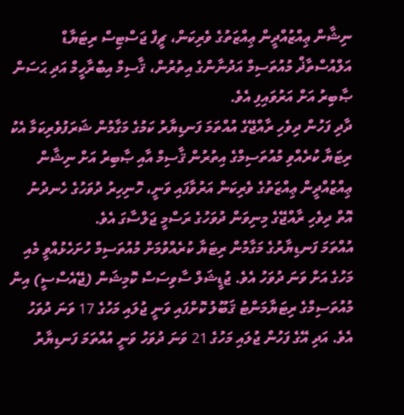ނިޝާން ޢިއްޒުއްދީން ޢިއްޒަތުގެ ވެރިކަން، ޗީފް ޖަސްޓިސް ރިޓަޔާޑް އަލްއުސްތާޛް މުއުތަސިމް އަދުނާންގެ އިތުރުން، ޤާސިމް އިބްރާހީމް އަދި ޙަސަން ޞާބިރު އަށް އަރުވައިފި އެވެ.
ދާދި ފަހުން ދިވެހި ރާއްޖޭގެ އުއްތަމަ ފަނޑިޔާރު ކަމުގެ މަގާމުން ޝަރަފުވެރިކަމާ އެކު ރިޓަޔާ ކުރެއްވި މުއުތަސިމްގެ އިތުރުން ޤާސިމް އާއި ޞާބިރު އަށް ނިޝާން ޢިއްޒުއްދީން ޢިއްޒަތުގެ ވެރިކަން އަރުވާފައި ވަނީ، ހޮނިހިރު ދުވަހުގެ ހެނދުނު އޮތް ދިވެހި ރާއްޖޭގެ މިނިވަން ދުވަހުގެ ރަސްމީ ޖަލްސާގަ އެވެ.
އުއްތަމަ ފަނޑިޔާރުގެ މަގާމުން ރިޓަޔާ ކުރެއްވުމަށް މުއުތަސިމް ހުށަހެޅުއްވީ މެއި މަހުގެ އަށް ވަނަ ދުވަހު އެވެ. ޖުޑީޝަލް ސާވިސަސް ކޮމިޝަން (ޖޭއެސްސީ) އިން މުއުތަސިމްގެ ރިޓަޔާމަންޓު ޤަބޫލު ކޮށްފައި ވަނީ ޖުލައި މަހުގެ 17 ވަނަ ދުވަހު އެވެ. އަދި އޭގެ ފަހުން ޖުލައި މަހުގެ 21 ވަނަ ދުވަހު ވަނީ އުއްތަމަ ފަނޑިޔާރު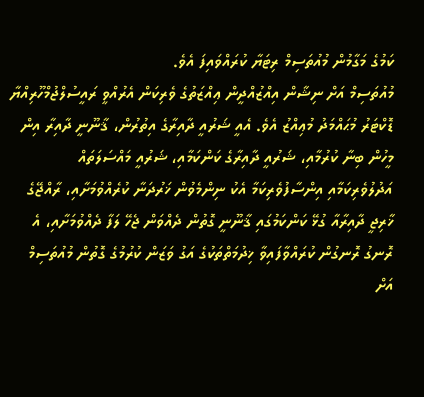ކަމުގެ މަގާމުން މުއުތަސިމް ރިޓަޔާ ކުރައްވައިފަ އެވެ.
މުއުތަސިމް އަށް ނިޝާން އިއްޒުއްދީން ޢިއްޒަތުގެ ވެރިކަން އެރުއްވީ ރައީސުލްޖުމްހޫރިއްޔާ ޑޮކްޓަރު މުޙައްމަދު މުޢިއްޒު އެވެ. އެއީ ޝަރުއީ ދާއިރާގެ އިތުރުން، ޤާނޫނީ ދާއިރާ އިން މީހުން ބިނާ ކުރުމާއި، ޝަރުއީ ދާއިރާގެ ކަންކަމާއި، ޝަރުއީ މައްސަލަތައް އަދުލުވެރިކަމާއި އިންސާފުވެރިކަމާ އެކު ނިންމެވުން ޚަރުދަނާ ކުރެއްވުމަށާއި، ރާއްޖޭގެ ޚާރިޖީ ދާއިރާއާ ގުޅޭ ކަންކަމުގައި ޤާނޫނީ ގޮތުން ދެއްވަން ޖެހޭ ލަފާ ދެއްވުމަށާއި، އެ ރޮނގު ރޮނގުން ކުރައްވާފައިވާ ޚިދުމަތްތަކުގެ އަގު ވަޒަން ކުރުމުގެ ގޮތުން މުއުތަސިމް އަށް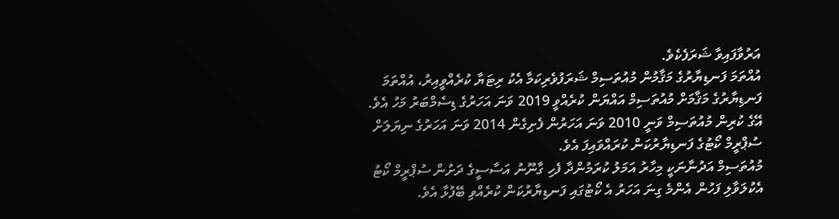އަރުވާފައިވާ ޝަރަފެކެވެ.
އުއްތަމަ ފަނޑިޔާރުގެ މަޤާމުން މުއުތަސިމް ޝަރަފުވެރިކަމާ އެކު ރިޓަޔާ ކުރެއްވީއިރު، އުއްތަމަ ފަނޑިޔާރުގެ މަޤާމަށް މުއުތަސިމް އައްޔަން ކުރެއްވީ 2019 ވަނަ އަހަރުގެ ޑިސެމްބަރު މަހު އެވެ. އޭގެ ކުރިން މުއުތަސިމް ވަނީ 2010 ވަނަ އަހަރުން ފެށިގެން 2014 ވަނަ އަހަރުގެ ނިޔަލަށް ސުޕްރީމް ކޯޓުގެ ފަނޑިޔާރުކަން ކުރައްވައިފަ އެވެ.
މުއުތަސިމް އަދުނާނަކީ މިހާރު އަމަލު ކުރަމުންދާ ފެހި ގާނޫނު އަސާސީގެ ދަށުން ސުޕްރީމް ކޯޓު އެކުލަވާލި ފަހުން އެންމެ ގިނަ އަހަރު އެ ކޯޓުގައި ފަނޑިޔާރުކަން ކުރެއްވި ބޭފުޅާ އެވެ.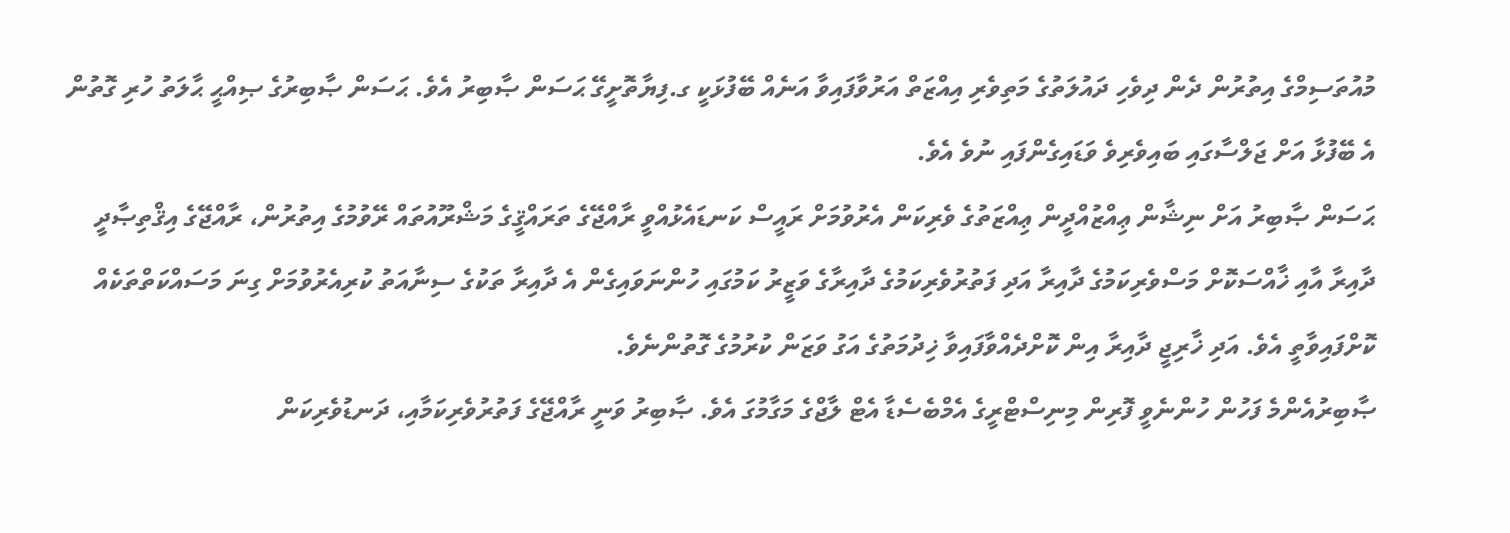މުއުތަސިމްގެ އިތުރުން ދެން ދިވެހި ދައުލަތުގެ މަތިވެރި އިއްޒަތް އަރުވާފައިވާ އަނެއް ބޭފުޅަކީ ގ.ފިޔާތޮށީގޭ ޙަސަން ޞާބިރު އެވެ. ޙަސަން ޞާބިރުގެ ޞިއްޙީ ޙާލަތު ހުރި ގޮތުން އެ ބޭފުޅާ އަށް ޖަލްސާގައި ބައިވެރިވެ ވަޑައިގެންފައި ނުވެ އެވެ.
ޙަސަން ޞާބިރު އަށް ނިޝާން ޢިއްޒުއްދީން ޢިއްޒަތުގެ ވެރިކަން އެރުވުމަށް ރައީސް ކަނޑައެޅުއްވީ ރާއްޖޭގެ ތަރައްޤީގެ މަޝްރޫއުތައް ރޭވުމުގެ އިތުރުން، ރާއްޖޭގެ އިޤްތިޞާދީ ދާއިރާ އާއި ޚާއްސަކޮށް މަސްވެރިކަމުގެ ދާއިރާ އަދި ފަތުރުވެރިކަމުގެ ދާއިރާގެ ވަޒީރު ކަމުގައި ހުންނަވައިގެން އެ ދާއިރާ ތަކުގެ ސިނާއަތު ކުރިއެރުވުމަށް ގިނަ މަސައްކަތްތަކެއް ކޮށްފައިވާތީ އެވެ. އަދި ޚާރިޖީ ދާއިރާ އިން ކޮށްދެއްވާފައިވާ ޚިދުމަތުގެ އަގު ވަޒަން ކުރުމުގެ ގޮތުންނެވެ.
ޞާބިރުއެންމެ ފަހުން ހުންނެވީ ފޮރިން މިނިސްޓްރީގެ އެމްބެސެޑާ އެޓް ލާޖްގެ މަގާމުގަ އެވެ. ޞާބިރު ވަނީ ރާއްޖޭގެ ފަތުރުވެރިކަމާއި، ދަނޑުވެރިކަން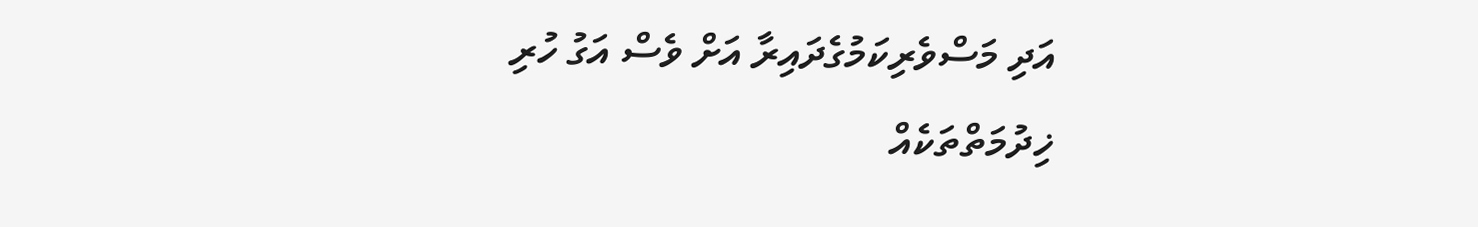އަދި މަސްވެރިކަމުގެދައިރާ އަށް ވެސް އަގު ހުރި ޚިދުމަތްތަކެއް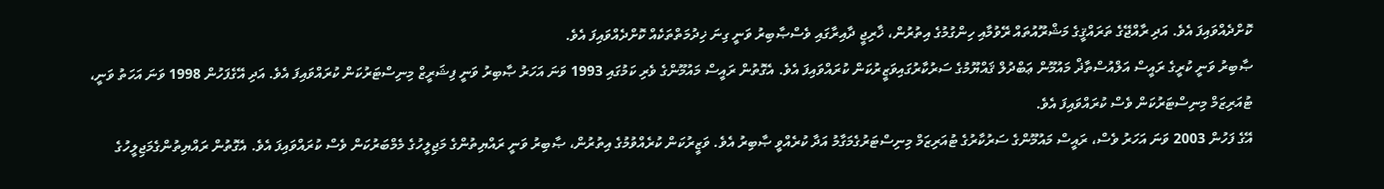ކޮށްދެއްވައިފަ އެވެ. އަދި ރާއްޖޭގެ ތަރައްޤީގެ މަޝްރޫއުތައް ރޭވުމާއި ހިންގުމުގެ އިތުރުން، ޚާރިޖީ ދާއިރާގައި ވެސްޞާބިރު ވަނީ ގިނަ ޚިދުމަތްތަކެއް ކޮށްދެއްވައިފަ އެވެ.
ޞާބިރު ވަނީ ކުރީގެ ރައީސް އަލްއުސްތާޛް މައުމޫން ޢަބްދުލް ޤައްޔޫމުގެ ސަރުކާރުގައިވަޒީރުކަން ކުރައްވައިފަ އެވެ. އެގޮތުން ރައީސް މައުމޫންގެ ވެރި ކަމުގައި 1993 ވަނަ އަހަރު ޞާބިރު ވަނީ ފިޝަރީޒް މިނިސްޓަރުކަން ކުރައްވައިފަ އެވެ. އަދި އޭގެފަހުން 1998 ވަނަ އަހަތު ވަނީ، ޓުއަރިޒަމް މިނިސްޓަރުކަން ވެސް ކުރައްވައިފަ އެވެ.
އޭގެ ފަހުން 2003 ވަނަ އަހަރު ވެސް، ރައީސް މައުމޫންގެ ސަރުކާރުގެ ޓުއަރިޒަމް މިނިސްޓަރުގެމަގާމު އަދާ ކުރެއްވީ ޞާބިރު އެވެ. ވަޒީރުކަން ކުރެއްވުމުގެ އިތުރުން، ޞާބިރު ވަނީ ރައްޔިތުންގެ މަޖިލީހުގެ މެމްބަރުކަން ވެސް ކުރައްވައިފަ އެވެ. އެގޮތުން ރައްޔިތުންގެމަޖިލީހުގެ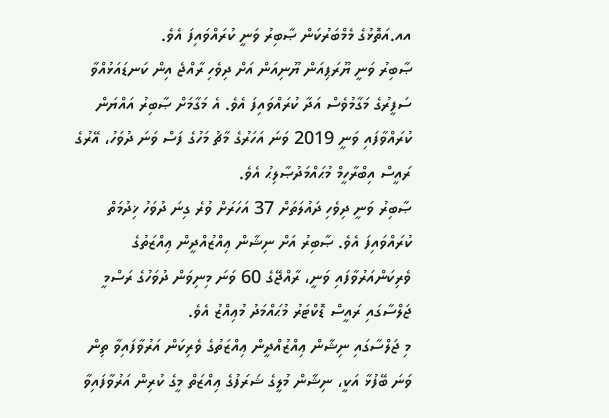އއ.އަތޮޅުގެ މެމްބަރުކަން ޞާބިރު ވަނީ ކުރައްވައިފަ އެވެ.
ޞާބިރު ވަނީ ޔޫރަޕިއަން ޔޫނިއަން އަށް ދިވެހި ރާއްޖެ އިން ކަނޑައަޅުއްވާ ސަފީރުގެ މަގާމުވެސް އަދާ ކުރައްވައިފަ އެވެ. އެ މަގާމަށް ޞާބިރު އައްޔަން ކުރައްވާފައި ވަނީ 2019 ވަނަ އަހަރުގެ މާޗު މަހުގެ ފަސް ވަނަ ދުވަހު، އޭރުގެ ރައީސް އިބްރާހީމް މުޙައްމަދުޞާލިޙު އެވެ.
ޞާބިރު ވަނީ ދިވެހި ދައުލަތަށް 37 އަހަރަށް ވުރެ ގިނަ ދުވަހު ޚިދުމަތް ކުރައްވައިފަ އެވެ. ޞާބިރު އަށް ނިޝާން ޢިއްޒުއްދީން ޢިއްޒަތުގެ ވެރިކަންއަރުވާފައި ވަނީ، ރާއްޖޭގެ 60 ވަނަ މިނިވަން ދުވަހުގެ ރަސްމީ ޖަލްސާގައި ރައީސް ޑޮކްޓަރު މުޙައްމަދު މުޢިއްޒު އެވެ.
މި ޖަލްސާގައި ނިޝާން ޢިއްޒުއްދީން ޢިއްޒަތުގެ ވެރިކަން އަރުވާފައިވާ ތިން ވަނަ ބޭފުޅާ އަކީ، ނިޝާން މުލީގެ ޝަރަފުގެ ޢިއްޒަތް މީގެ ކުރިން އަރުވާފައިވާ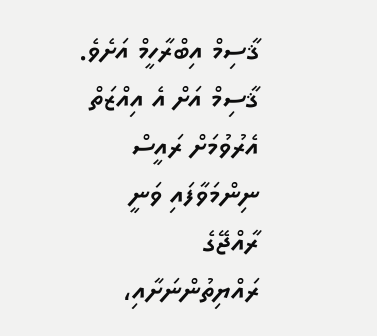ޤާސިމް އިބްރާހީމް އަށެވެ.
ޤާސިމް އަށް އެ އިއްޒަތް އެރުވުމަށް ރައީސް ނިންމަވާފައި ވަނީ ރާއްޖޭގެ ރައްޔިތުންނަށާއި،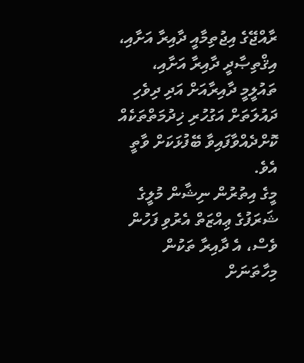ރާއްޖޭގެ އިޖުތިމާއީ ދާއިރާ އަށާއި، އިޤްތިޞާދީ ދާއިރާ އަށާއި، ތައުލީމީ ދާއިރާއަށް އަދި ދިވެހި ދައުލަތަށް އަގުހުރި ޚިދުމަތްތަކެއް ކޮށްދެއްވާފައިވާ ބޭފުޅަކަށް ވާތީ އެވެ.
މީގެ އިތުރުން ނިޝާން މުލީގެ ޝަރަފުގެ ޢިއްޒަތް އެރުވި ފަހުން ވެސް، އެ ދާއިރާ ތަކުން މިހާތަނަށް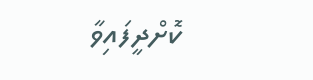ކޮށްދީފައިވާ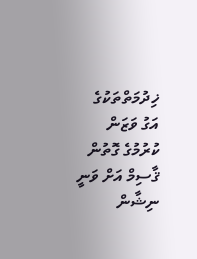ޚިދުމަތްތަކުގެ އަގު ވަޒަން ކުރުމުގެ ގޮތުން ޤާސިމް އަށް ވަނީ ނިޝާން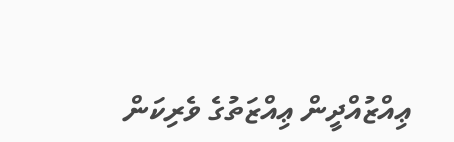ޢިއްޒުއްދީން ޢިއްޒަތުގެ ވެރިކަން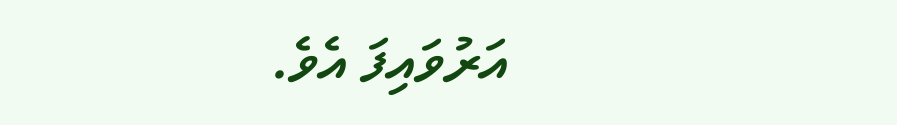އަރުވައިފަ އެވެ.